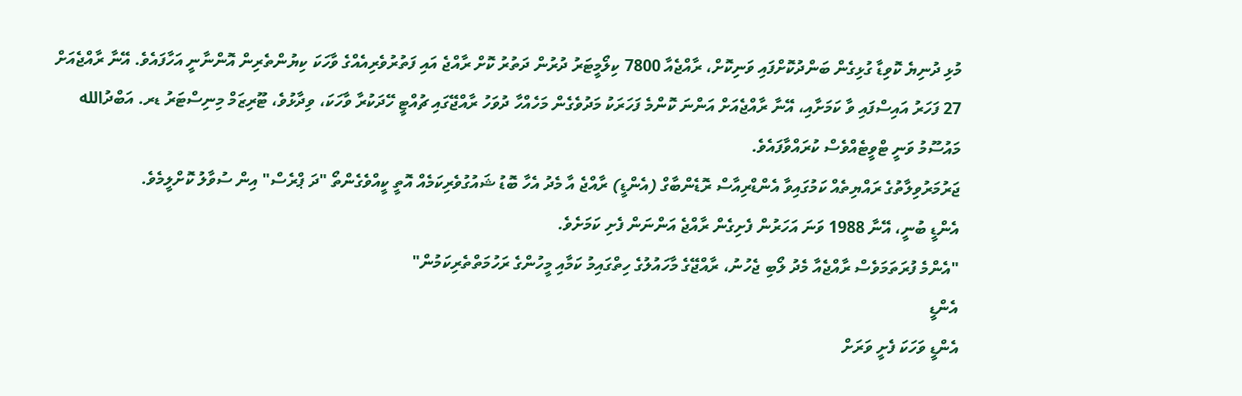މުޅި ދުނިޔެ ކޮވިޑާ ގުޅިގެން ބަންދުކޮށްފައި ވަނިކޮށް، ރާއްޖެއާ 7800 ކިލޯމީޓަރު ދުރުން ދަތުރު ކޮށް ރާއްޖެ އައި ފަތުރުވެރިއެއްގެ ވާހަކަ ކިޔުންތެރިން އޮންނާނީ އަހާފައެވެ. އޭނާ ރާއްޖެއަށް 27 ފަހަރު އައިސްފައި ވާ ކަމަށާއި، އޭނާ ރާއްޖެއަށް އަންނަ ކޮންމެ ފަހަރަކު މަދުވެގެން މަހެއްހާ ދުވަހު ރާއްޖޭގައި ޗުއްޓީ ހޭދަކުރާ ވާހަކަ، ވިދާޅުވެ، ޓޫރިޒަމް މިނިސްޓަރު ޑރ. އަބްދުالله މައުސޫމު ވަނީ ޓްވީޓެއްވެސް ކުރައްވާފައެވެ.
ޖަރުމަރުވިލާތުގެ ރައްޔިތެއް ކަމުގައިވާ އެންޑްރިއާސް ރޮޑެންބާގް (އެންޑީ) ރާއްޖެ އާ މެދު އެހާ ބޮޑު ޝައުގުވެރިކަމެއް އޮތީ ކީއްވެގެންތޯ "ދަ ޕްރެސް" އިން ސުވާލު ކޮށްލީމެވެ.
އެންޑީ ބުނީ، އޭނާ 1988 ވަނަ އަހަރުން ފެށިގެން ރާއްޖެ އަންނަން ފެށި ކަމަށެވެ.
"އެންމެ ފުރަތަމަވެސް ރާއްޖެއާ މެދު ލޯބި ޖެހުނު، ރާއްޖޭގެ މާހައުލުގެ ހިތްގައިމު ކަމާއި މީހުންގެ ރަހުމަތްތެރިކަމުން"
އެންޑީ
އެންޑީ ވަހަކަ ފެށީ ވަރަށް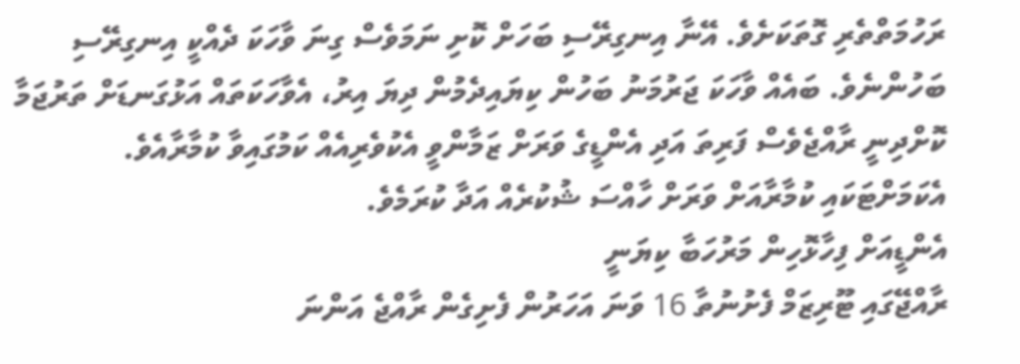ރަހުމަތްތެރި ގޮތަކަށެވެ. އޭނާ އިނގިރޭސި ބަހަށް ކޮށި ނަމަވެސް ގިނަ ވާހަކަ ދެއްކީ އިނގިރޭސި ބަހުންނެވެ. ބައެއް ވާހަކަ ޖަރުމަނު ބަހުން ކިޔައިދެމުން ދިޔަ އިރު، އެވާހަކަތައް އަޅުގަނޑަށް ތަރުޖަމާ ކޮށްދިނީ ރާއްޖެވެސް ފަރިތަ އަދި އެންޑީގެ ވަރަށް ޒަމާންވީ އެކުވެރިއެއް ކަމުގައިވާ ކުމާރާއެވެ. އެކަމަށްޓަކައި ކުމާރާއަށް ވަރަށް ހާއްސަ ޝުކުރެއް އަދާ ކުރަމެވެ.
އެންޑީއަށް ފިހާޅޮހިން މަރުހަބާ ކިޔަނީ
ރާއްޖޭގައި ޓޫރިޒަމް ފެށުނުތާ 16 ވަނަ އަހަރުން ފެށިގެން ރާއްޖެ އަންނަ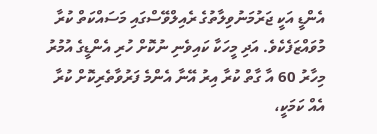އެންޑީ އަކީ ޖަރުމަނުވިލާތުގެ ރެއިލްވޭސްގައި މަސައްކަތް ކުރާ މުވައްޒަފެކެވެ. އަދި މީހަކާ ކައިވެނި ނުކޮށް ހުރި އެންޑީގެ އުމުރު މިހާރު 60 އާ ގާތް ކުރާ އިރު އޭނާ އެންމެ ފަރުވާތެރިކޮށް ކުރާ އެއް ކަމަކީ،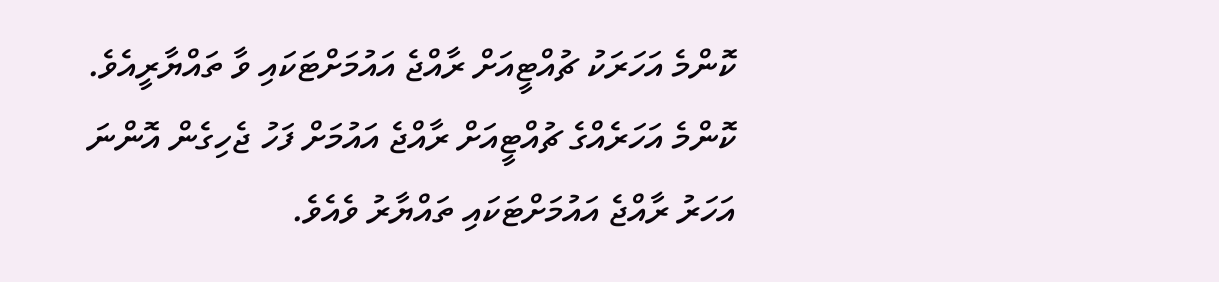ކޮންމެ އަހަރަކު ޗުއްޓީއަށް ރާއްޖެ އައުމަށްޓަކައި ވާ ތައްޔާރީއެވެ. ކޮންމެ އަހަރެއްގެ ޗުއްޓީއަށް ރާއްޖެ އައުމަށް ފަހު ޖެހިގެން އޮންނަ އަހަރު ރާއްޖެ އައުމަށްޓަކައި ތައްޔާރު ވެއެވެ.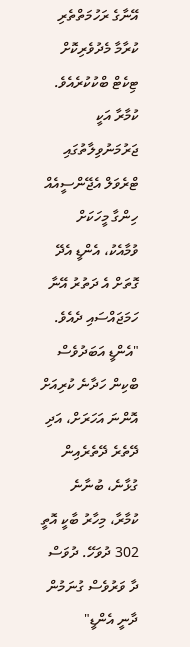އޭނާގެ ރަހުމަތްތެރި ކުރާމާ މެދުވެރިކޮށް ޓިކެޓް ބްކުކުރެއެވެ.
ކުމާރާ އަކީ ޖަރުމަނުވިލާތުގައި ޓްރެވަލް އެޖޭންސީއެއް ހިންގާ މީހަކަށް ވުމާއެކު، އެންޑީ އެދޭ ގޮތަށް އެ ދަތުރު އޭނާ ހަމަޖައްސައި ދެއެވެ.
"އެންޑީ އަބަދުވެސް ބްކިން ހަދާނެ ކުރިއަށް އޮންނަ އަހަރަށް، އަދި ދޭތެރެ ދޭތެރެއިން ގުޅާނެ، ބުނާނެ ކުމާރާ، މިހާރު ބާކީ އޮތީ 302 ދުވަހޭ. ދުވަސް ދާ ވަރުވެސް ގުނަމުން ދާނީ އެންޑީ"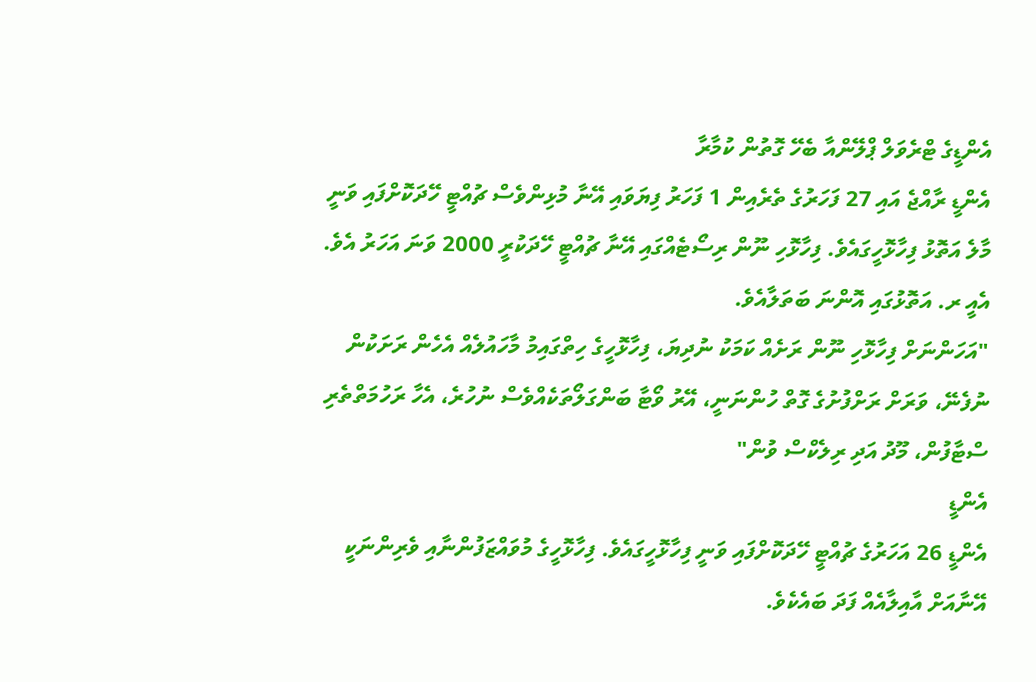އެންޑީގެ ޓްރެވަލް ޕްލޭންއާ ބެހޭ ގޮތުން ކުމާރާ
އެންޑީ ރާއްޖެ އައި 27 ފަހަރުގެ ތެރެއިން 1 ފަހަރު ފިޔަވައި އޭނާ މުޅިންވެސް ޗުއްޓީ ހޭދަކޮށްފައި ވަނީ މާލެ އަތޮޅު ފިހާޅޮހީގައެވެ. ފިހާޅޮހި ނޫން ރިސޯޓެއްގައި އޭނާ ޗުއްޓީ ހޭދަކުރީ 2000 ވަނަ އަހަރު އެވެ. އެއީ ރ. އަތޮޅުގައި އޮންނަ ބަތަލާއެވެ.
"އަހަންނަށް ފިހާޅޮހި ނޫން ރަށެއް ކަމަކު ނުދިޔަ، ފިހާޅޮހީގެ ހިތްގައިމު މާހައުލެއް އެހެން ރަށަކުން ނުފެނޭ، ވަރަށް ރަށްފުށުގެ ގޮތް ހުންނަނީ، އޭރު ވޯޓާ ބަންގަލޯތަކެއްވެސް ނުހުރެ، އެހާ ރަހުމަތްތެރި ސްޓާފުން، މޫދު އަދި ރިލެކްސް ވުން"
އެންޑީ
އެންޑީ 26 އަހަރުގެ ޗުއްޓީ ހޭދަކޮށްފައި ވަނީ ފިހާޅޮހީގައެވެ. ފިހާޅޮހީގެ މުވައްޒަފުންނާއި ވެރިންނަކީ އޭނާއަށް އާއިލާއެއް ފަދަ ބައެކެވެ.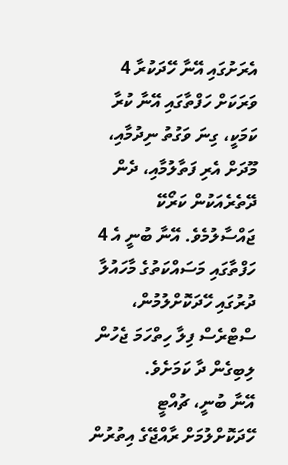އެރަށުގައި އޭނާ ހޭދަކުރާ 4 ވަރަކަށް ހަފްތާގައި އޭނާ ކުރާ ކަމަކީ، ގިނަ ވަގުތު ނިދުމާއި، މޫދަށް އެރި ފަތާލުމާއި، ދެން ދޭތެރެއަކުން ކަރޯކޭ ޖައްސާލުމެވެ. އޭނާ ބުނީ އެ 4 ހަފްތާގައި މަސައްކަތުގެ މާހައުލާ ދުރުގައި ހޭދަކޮށްލުމުން، ސްޓްރެސް ފިލާ ހިތްހަމަ ޖެހުން ލިބިގެން ދާ ކަމަށެވެ.
އޭނާ ބުނީ، ޗުއްޓީ ހޭދަކޮށްލުމަށް ރާއްޖޭގެ އިތުރުން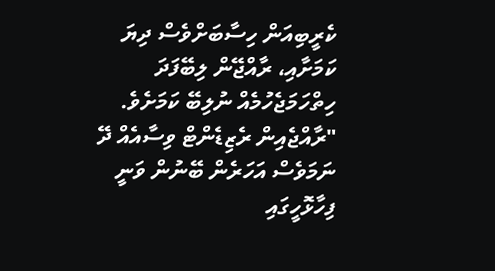ކެރީބިއަން ހިސާބަށްވެސް ދިޔަ ކަމަށާއި، ރާއްޖޭން ލިބޭފަދަ ހިތްހަމަޖެހުމެއް ނުލިބޭ ކަމަށެވެ.
"ރާއްޖެއިން ރެޒިޑެންޓް ވިސާއެއް ދޭ ނަމަވެސް އަހަރެން ބޭނުން ވަނީ ފިހާޅޮހީގައި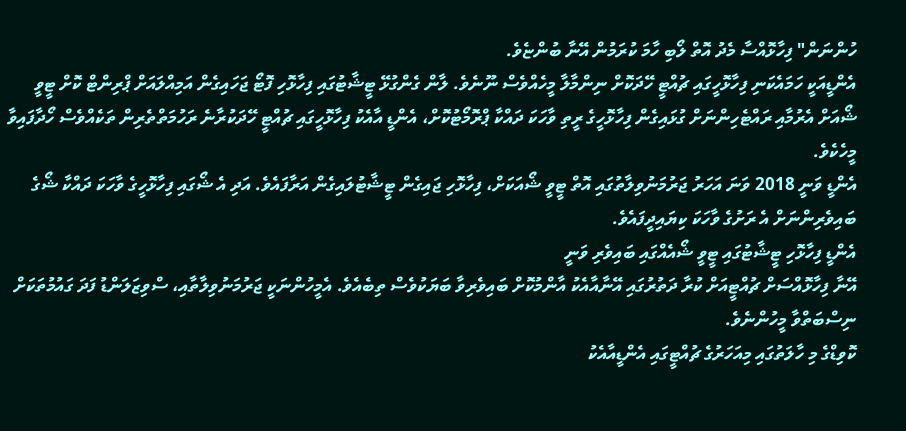ހުންނަން" ފިހާޅޮއްސާ މެދު އޮތް ލޯބި ހާމަ ކުރަމުން އޭނާ ބުންޏެވެ.
އެންޑީއަކީ ހަމައެކަނި ފިހާޅޮހީގައި ޗުއްޓީ ހޭދަކޮށް ނިންމާލާ މީހެއްވެސް ނޫނެވެ. ލާން ގެންގުޅޭ ޓީޝާޓުގައި ފިހާޅޮހި ފޮޓޯ ޖަހައިގެން އަމިއްލައަށް ޕްރިންޓް ކޮށް ޓީވީ ޝޯއަށް އެރުމާއި ރައްޓެހިންނަށް ގުޅައިގެން ފިހާޅޮހީގެ ރީތި ވާހަކަ ދައްކާ ޕްރޮމޯޓުކޮށް، އެންޑީ އާއެކު ފިހާޅޮހީގައި ޗުއްޓީ ހޭދަކުރާނެ ރަހުމަތްތެރިން ތަކެއްވެސް ހޯދާފައިވާ މީހެކެވެ.
އެންޑީ ވަނީ 2018 ވަނަ އަހަރު ޖަރުމަނުވިލާތުގައި އޮތް ޓީވީ ޝޯއަކަށް، ފިހާޅޮހި ޖައިގެން ޓީޝާޓުލައިގެން އަރާފައެވެ. އަދި އެ ޝޯގައި ފިހާޅޮހީގެ ވާހަކަ ދައްކާ ޝޯގެ ބައިވެރިންނަށް އެ ރަށުގެ ވާހަކަ ކިޔައިދީފައެވެ.
އެންޑީ ފިހާޅޮހި ޓީޝާޓުގައި ޓީވީ ޝޯއެއްގައި ބައިވެރި ވަނީ
އޭނާ ފިހާޅޮއްސަށް ޗުއްޓީއަށް ކުރާ ދަތުރުގައި އޭނާއާއެކު އާންމުކޮށް ބައިވެރިވާ ބަޔަކުވެސް ތިބެއެވެ. އެމީހުންނަކީ ޖަރުމަނުވިލާތާއި، ސްވިޒަލަންޑު ފަދަ ގައުމުތަކަށް ނިސްބަތްވާ މީހުންނެވެ.
ކޮވިޑްގެ މި ހާލަތުގައި މިއަހަރުގެ ޗުއްޓީގައި އެންޑީއާއެކު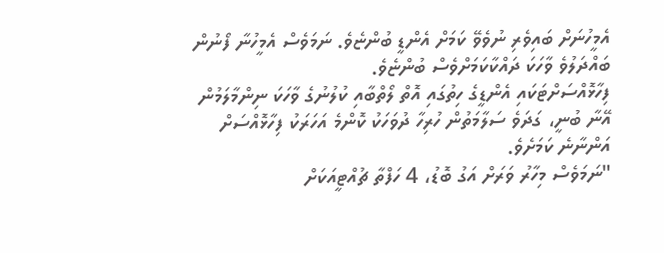އެމީހުނަށް ބައިވެރި ނުވެވޭ ކަމަށް އެންޑީ ބުންޏެވެ. ނަމަވެސް އެމީހުނާ ފޯނުން ބައްދަލުވެ ވާހަކަ ދައްކާކަމަށްވެސް ބުންޏެވެ.
ފިހާޅޮއްސަށްޓަކައި އެންޑީގެ ހިތުގައި އޮތް ލޯތްބާއި ކުލުނުގެ ވާހަކަ ނިންމާލަމުން އޭނާ ބުނީ، ގަދަވެ ސަލާމަތުން ހުރިހާ ދުވަހަކު ކޮންމެ އަހަރަކު ފިހާޅޮއްސަށް އަންނާނެ ކަމަށެވެ.
"ނަމަވެސް މިހާރު ވަރަށް އަގު ބޮޑު، 4 ހަފްތާ ޗުއްޓީއަކަށް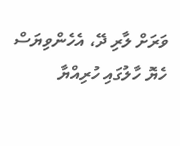ވަރަށް ލާރި ދޭ، އެހެންވިޔަސް ހެޔޮ ހާލުގައި ހުރިއްޔާ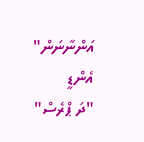އަންނާނަން"
އެންޑީ
"ދަ ޕްރެސް"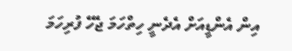އިން އެންޑީއަށް އެދެނީ ހިތްހަމަ ޖެހޭ ފުރިހަމަ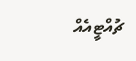ޗުއްޓީއެއް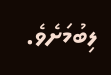ލިބުމަށެވެ.